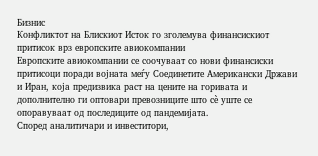Бизнис
Конфликтот на Блискиот Исток го зголемува финансискиот притисок врз европските авиокомпании
Европските авиокомпании се соочуваат со нови финансиски притисоци поради војната меѓу Соединетите Американски Држави и Иран, која предизвика раст на цените на горивата и дополнително ги оптовари превозниците што сè уште се опоравуваат од последиците од пандемијата.
Според аналитичари и инвеститори,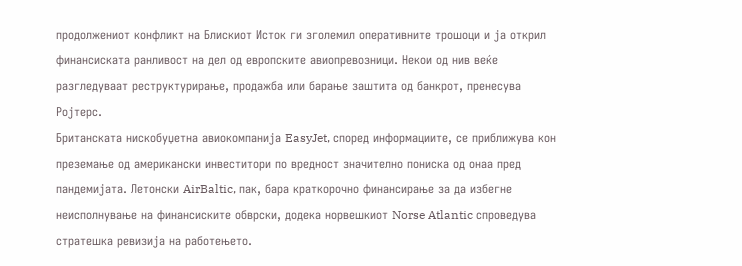продолжениот конфликт на Блискиот Исток ги зголемил оперативните трошоци и ја открил финансиската ранливост на дел од европските авиопревозници. Некои од нив веќе разгледуваат реструктурирање, продажба или барање заштита од банкрот, пренесува Ројтерс.
Британската нискобуџетна авиокомпанија EasyJet, според информациите, се приближува кон преземање од американски инвеститори по вредност значително пониска од онаа пред пандемијата. Летонски AirBaltic, пак, бара краткорочно финансирање за да избегне неисполнување на финансиските обврски, додека норвешкиот Norse Atlantic спроведува стратешка ревизија на работењето.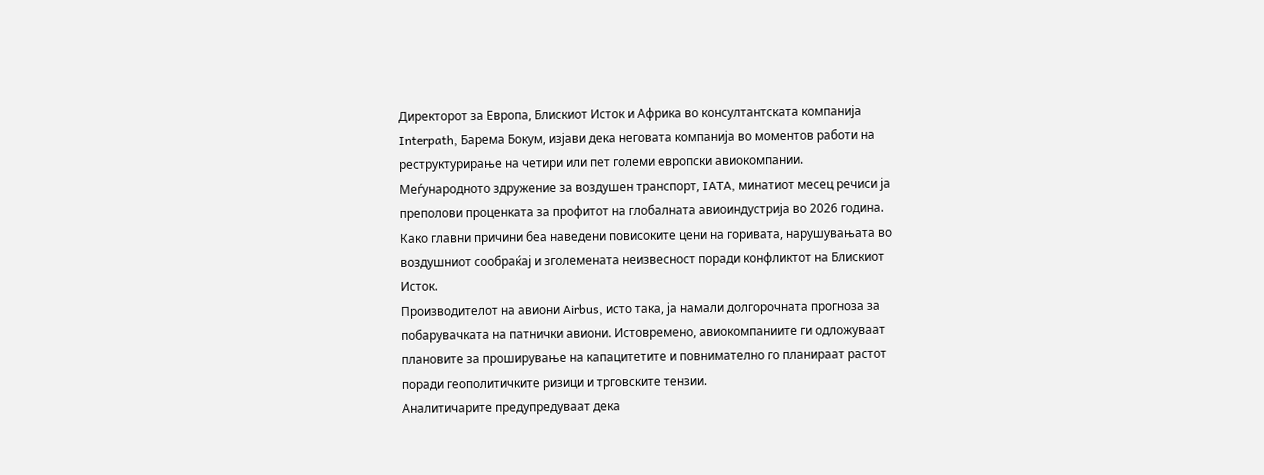Директорот за Европа, Блискиот Исток и Африка во консултантската компанија Interpath, Барема Бокум, изјави дека неговата компанија во моментов работи на реструктурирање на четири или пет големи европски авиокомпании.
Меѓународното здружение за воздушен транспорт, IATA, минатиот месец речиси ја преполови проценката за профитот на глобалната авиоиндустрија во 2026 година. Како главни причини беа наведени повисоките цени на горивата, нарушувањата во воздушниот сообраќај и зголемената неизвесност поради конфликтот на Блискиот Исток.
Производителот на авиони Airbus, исто така, ја намали долгорочната прогноза за побарувачката на патнички авиони. Истовремено, авиокомпаниите ги одложуваат плановите за проширување на капацитетите и повнимателно го планираат растот поради геополитичките ризици и трговските тензии.
Аналитичарите предупредуваат дека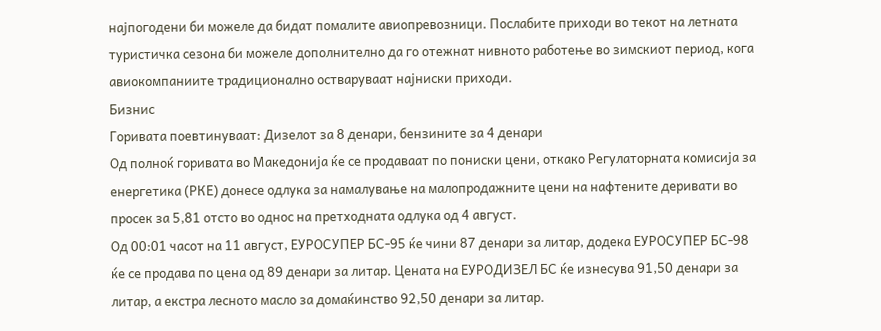најпогодени би можеле да бидат помалите авиопревозници. Послабите приходи во текот на летната туристичка сезона би можеле дополнително да го отежнат нивното работење во зимскиот период, кога авиокомпаниите традиционално остваруваат најниски приходи.
Бизнис
Горивата поевтинуваат: Дизелот за 8 денари, бензините за 4 денари
Од полноќ горивата во Македонија ќе се продаваат по пониски цени, откако Регулаторната комисија за енергетика (РКЕ) донесе одлука за намалување на малопродажните цени на нафтените деривати во просек за 5,81 отсто во однос на претходната одлука од 4 август.
Од 00:01 часот на 11 август, ЕУРОСУПЕР БС-95 ќе чини 87 денари за литар, додека ЕУРОСУПЕР БС-98 ќе се продава по цена од 89 денари за литар. Цената на ЕУРОДИЗЕЛ БС ќе изнесува 91,50 денари за литар, а екстра лесното масло за домаќинство 92,50 денари за литар.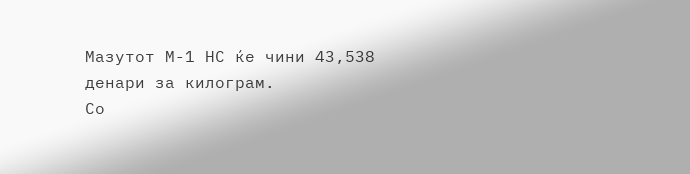Мазутот М-1 НС ќе чини 43,538 денари за килограм.
Со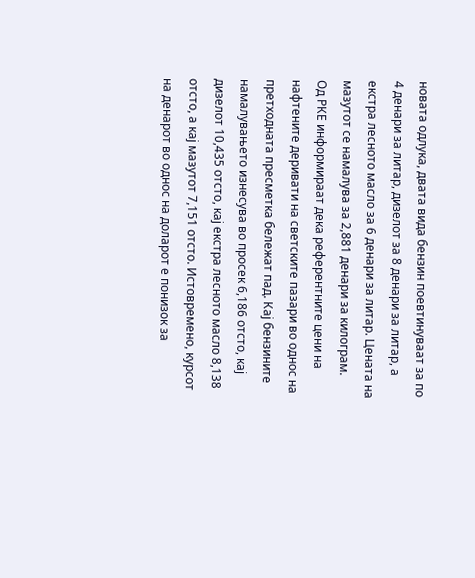новата одлука, двата вида бензин поевтинуваат за по 4 денари за литар, дизелот за 8 денари за литар, а екстра лесното масло за 6 денари за литар. Цената на мазутот се намалува за 2,881 денари за килограм.
Од РКЕ информираат дека референтните цени на нафтените деривати на светските пазари во однос на претходната пресметка бележат пад. Кај бензините намалувањето изнесува во просек 6,186 отсто, кај дизелот 10,435 отсто, кај екстра лесното масло 8,138 отсто, а кај мазутот 7,151 отсто. Истовремено, курсот на денарот во однос на доларот е понизок за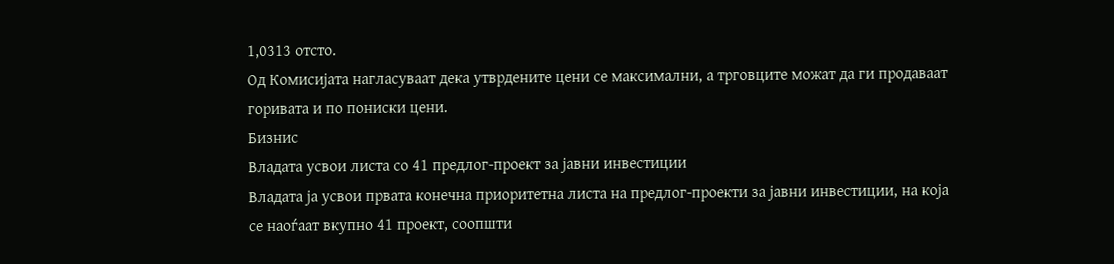1,0313 отсто.
Од Комисијата нагласуваат дека утврдените цени се максимални, а трговците можат да ги продаваат горивата и по пониски цени.
Бизнис
Владата усвои листа со 41 предлог-проект за јавни инвестиции
Владата ја усвои првата конечна приоритетна листа на предлог-проекти за јавни инвестиции, на која се наоѓаат вкупно 41 проект, соопшти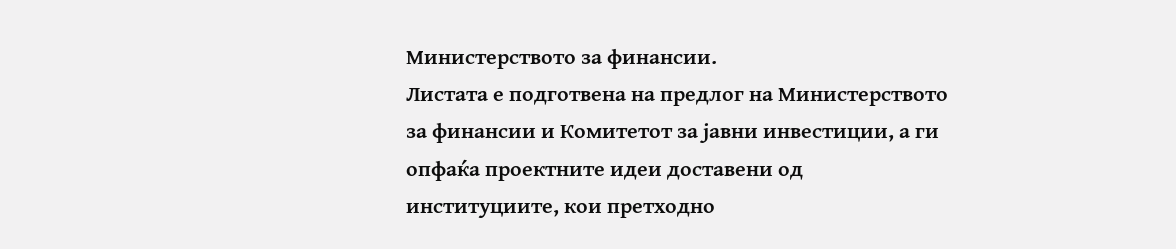Министерството за финансии.
Листата е подготвена на предлог на Министерството за финансии и Комитетот за јавни инвестиции, а ги опфаќа проектните идеи доставени од институциите, кои претходно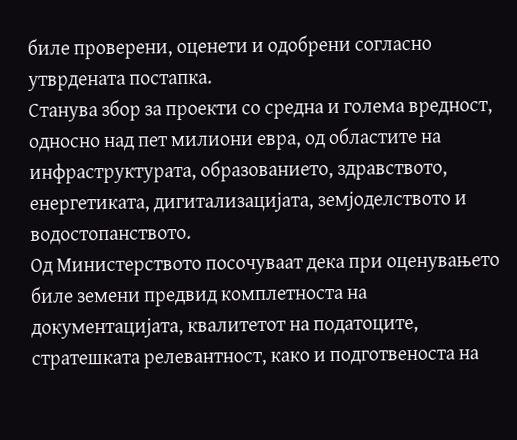биле проверени, оценети и одобрени согласно утврдената постапка.
Станува збор за проекти со средна и голема вредност, односно над пет милиони евра, од областите на инфраструктурата, образованието, здравството, енергетиката, дигитализацијата, земјоделството и водостопанството.
Од Министерството посочуваат дека при оценувањето биле земени предвид комплетноста на документацијата, квалитетот на податоците, стратешката релевантност, како и подготвеноста на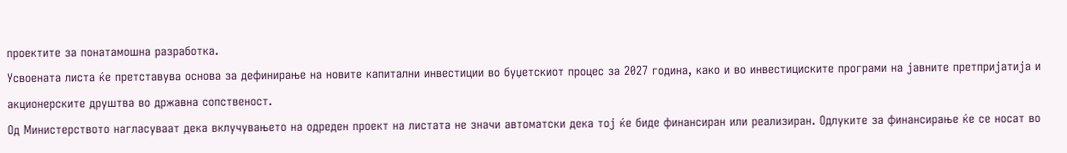проектите за понатамошна разработка.
Усвоената листа ќе претставува основа за дефинирање на новите капитални инвестиции во буџетскиот процес за 2027 година, како и во инвестициските програми на јавните претпријатија и акционерските друштва во државна сопственост.
Од Министерството нагласуваат дека вклучувањето на одреден проект на листата не значи автоматски дека тој ќе биде финансиран или реализиран. Одлуките за финансирање ќе се носат во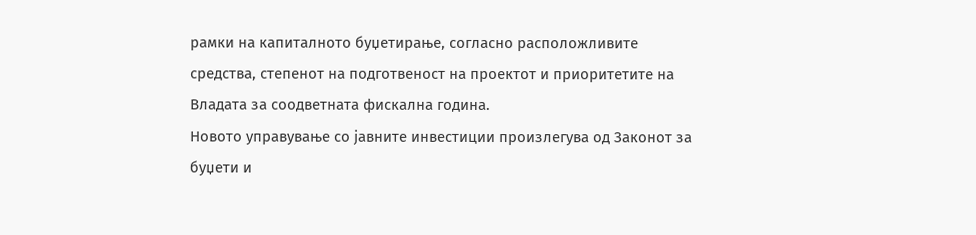рамки на капиталното буџетирање, согласно расположливите средства, степенот на подготвеност на проектот и приоритетите на Владата за соодветната фискална година.
Новото управување со јавните инвестиции произлегува од Законот за буџети и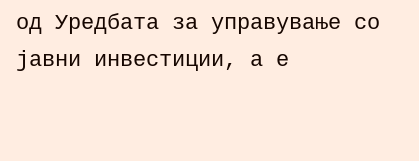од Уредбата за управување со јавни инвестиции, а е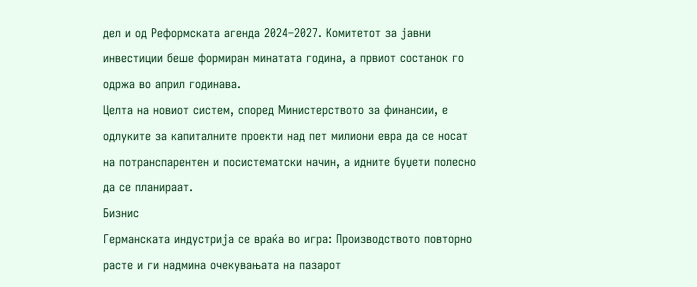дел и од Реформската агенда 2024–2027. Комитетот за јавни инвестиции беше формиран минатата година, а првиот состанок го одржа во април годинава.
Целта на новиот систем, според Министерството за финансии, е одлуките за капиталните проекти над пет милиони евра да се носат на потранспарентен и посистематски начин, а идните буџети полесно да се планираат.
Бизнис
Германската индустрија се враќа во игра: Производството повторно расте и ги надмина очекувањата на пазарот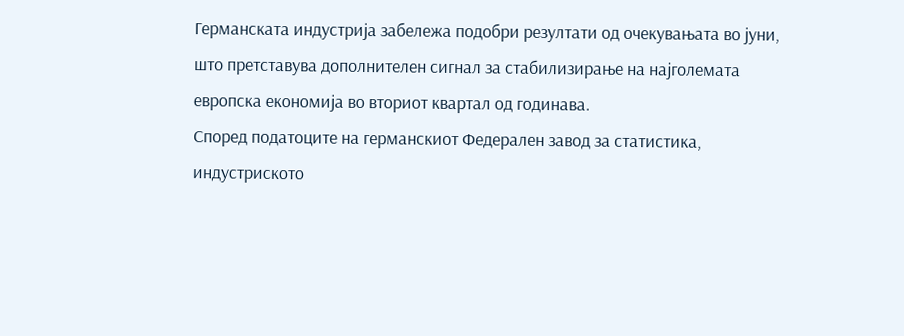Германската индустрија забележа подобри резултати од очекувањата во јуни, што претставува дополнителен сигнал за стабилизирање на најголемата европска економија во вториот квартал од годинава.
Според податоците на германскиот Федерален завод за статистика, индустриското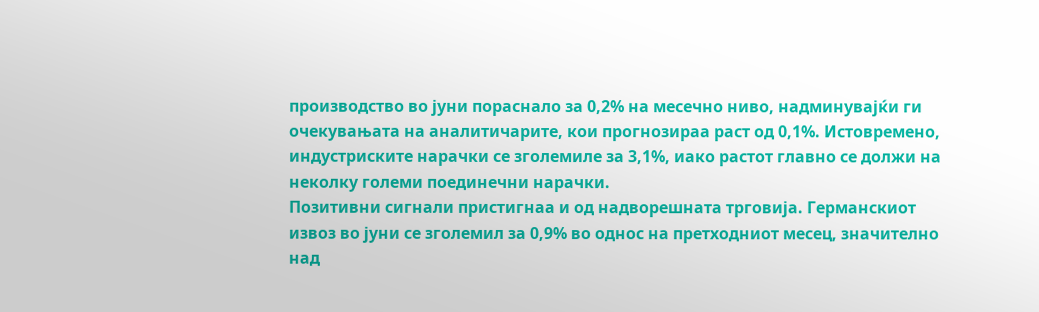производство во јуни пораснало за 0,2% на месечно ниво, надминувајќи ги очекувањата на аналитичарите, кои прогнозираа раст од 0,1%. Истовремено, индустриските нарачки се зголемиле за 3,1%, иако растот главно се должи на неколку големи поединечни нарачки.
Позитивни сигнали пристигнаа и од надворешната трговија. Германскиот извоз во јуни се зголемил за 0,9% во однос на претходниот месец, значително над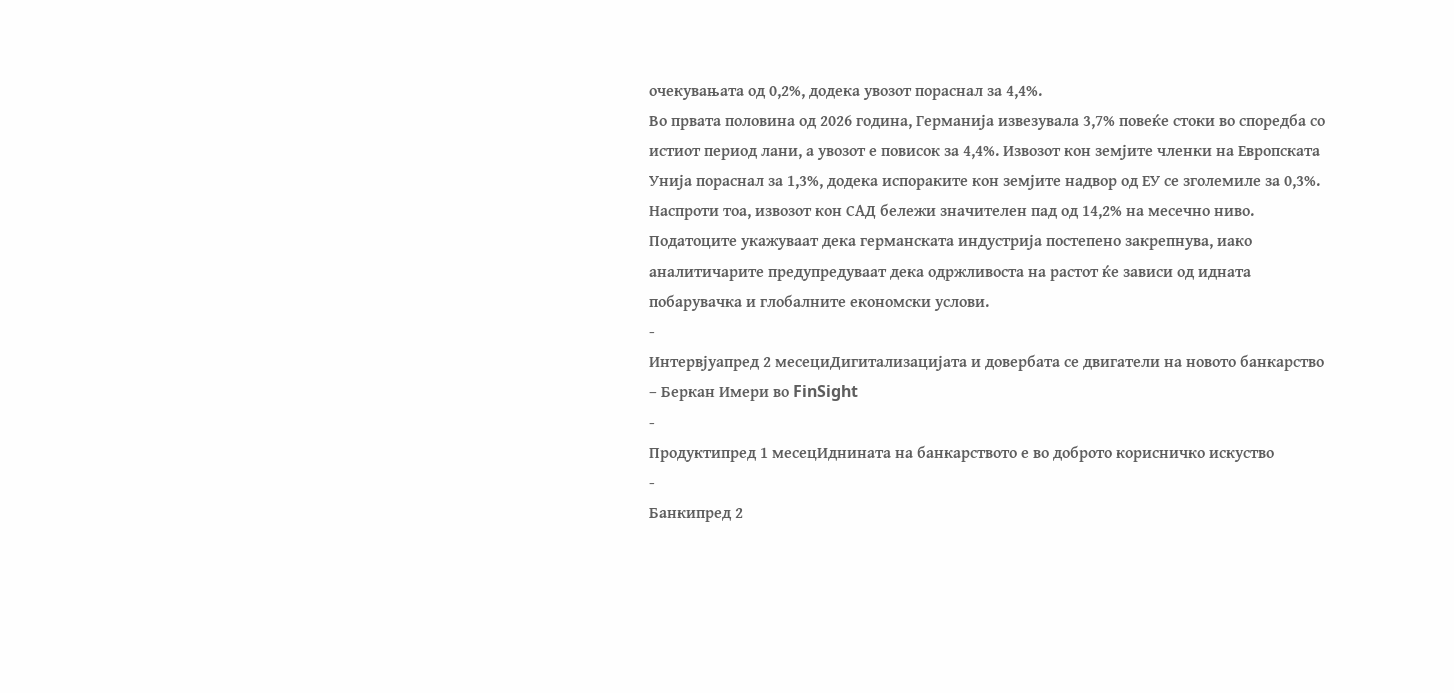очекувањата од 0,2%, додека увозот пораснал за 4,4%.
Во првата половина од 2026 година, Германија извезувала 3,7% повеќе стоки во споредба со истиот период лани, а увозот е повисок за 4,4%. Извозот кон земјите членки на Европската Унија пораснал за 1,3%, додека испораките кон земјите надвор од ЕУ се зголемиле за 0,3%. Наспроти тоа, извозот кон САД бележи значителен пад од 14,2% на месечно ниво.
Податоците укажуваат дека германската индустрија постепено закрепнува, иако аналитичарите предупредуваат дека одржливоста на растот ќе зависи од идната побарувачка и глобалните економски услови.
-
Интервјуапред 2 месециДигитализацијата и довербата се двигатели на новото банкарство – Беркан Имери во FinSight
-
Продуктипред 1 месецИднината на банкарството е во доброто корисничко искуство
-
Банкипред 2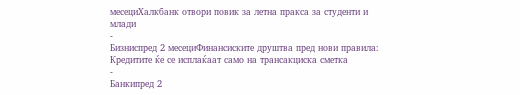месециХалкбанк отвори повик за летна пракса за студенти и млади
-
Бизниспред 2 месециФинансиските друштва пред нови правила: Кредитите ќе се исплаќаат само на трансакциска сметка
-
Банкипред 2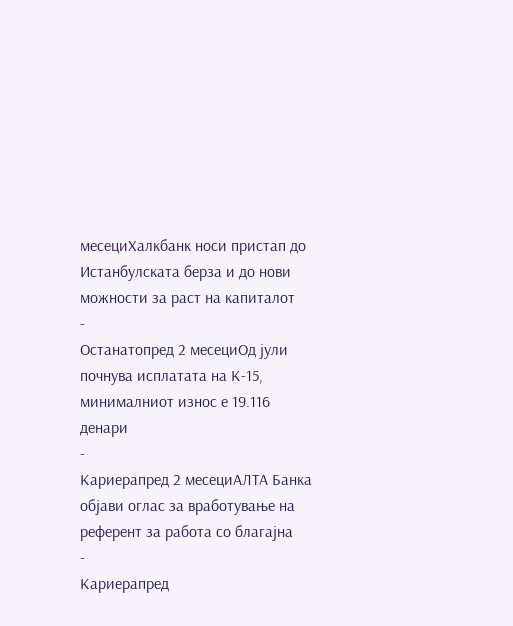месециХалкбанк носи пристап до Истанбулската берза и до нови можности за раст на капиталот
-
Останатопред 2 месециОд јули почнува исплатата на К-15, минималниот износ е 19.116 денари
-
Кариерапред 2 месециАЛТА Банка објави оглас за вработување на референт за работа со благајна
-
Кариерапред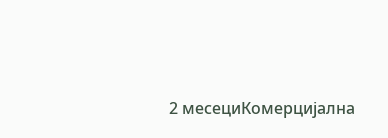2 месециКомерцијална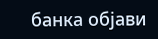банка објави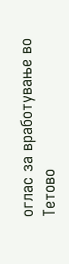оглас за вработување во Тетово